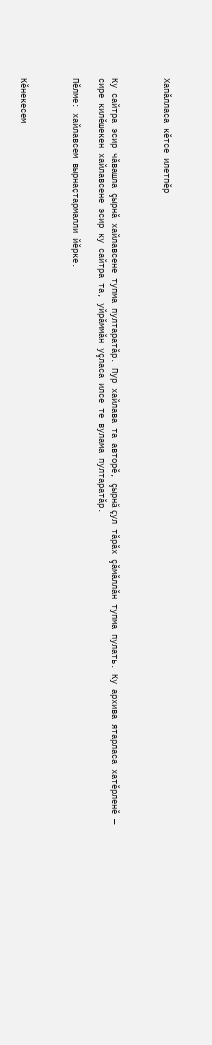Хапăлласа кĕтсе илетпĕр



Ку сайтра эсир чăвашла çырнă хайлавсене тупма пултаратăр. Пур хайлава та авторĕ, çырнă çул тăрăх çăмăллăн тупма пулать. Ку архива ятарласа хатĕрленĕ — сире килĕшекен хайлавсене эсир ку сайтра та, уйрăммăн уçласа илсе те вулама пултаратăр.

Пӗлме: хайлавсем вырнаҫтармалли йӗрке.



Кĕнекесем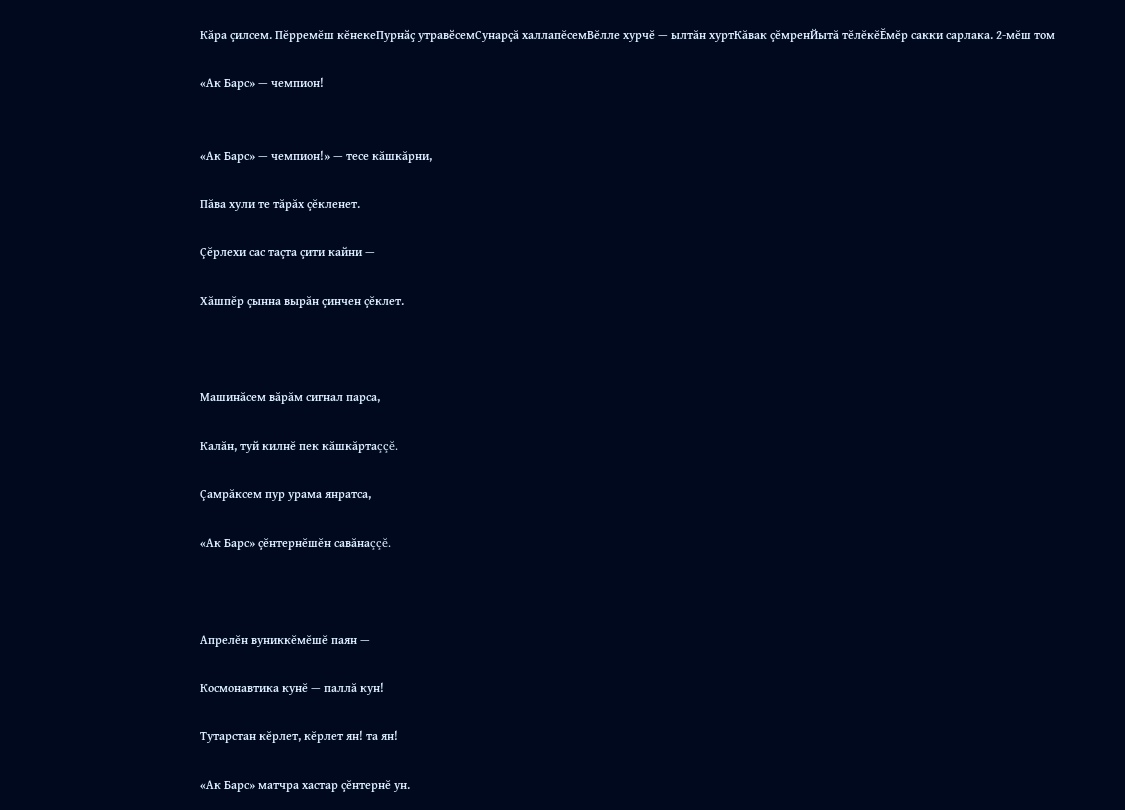Кăра çилсем. Пĕрремĕш кĕнекеПурнӑҫ утравӗсемСунарçă халлапĕсемВĕлле хурчĕ — ылтăн хуртКăвак çĕмренЙытă тĕлĕкĕĔмĕр сакки сарлака. 2-мĕш том

«Ак Барс» — чемпион!


«Ак Барс» — чемпион!» — тесе кăшкăрни,

Пăва хули те тăрăх çĕкленет.

Çĕрлехи сас таçта çити кайни —

Хăшпĕр çынна вырăн çинчен çĕклет.



Машинăсем вăрăм сигнал парса,

Калăн, туй килнĕ пек кăшкăртаççĕ.

Çамрăксем пур урама янратса,

«Ак Барс» çĕнтернĕшĕн савăнаççĕ.



Апрелĕн вуниккĕмĕшĕ паян —

Космонавтика кунĕ — паллă кун!

Тутарстан кĕрлет, кĕрлет ян! та ян!

«Ак Барс» матчра хастар çĕнтернĕ ун.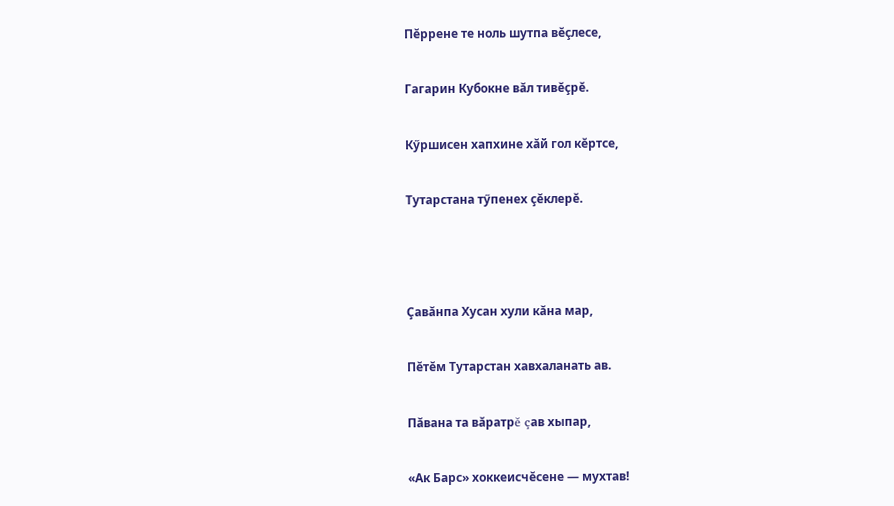Пĕррене те ноль шутпа вĕçлесе,

Гагарин Кубокне вăл тивĕçрĕ.

Кӳршисен хапхине хăй гол кĕртсе,

Тутарстана тӳпенех çĕклерĕ.



Çавăнпа Хусан хули кăна мар,

Пĕтĕм Тутарстан хавхаланать ав.

Пăвана та вăратрĕ çав хыпар,

«Ак Барс» хоккеисчĕсене — мухтав!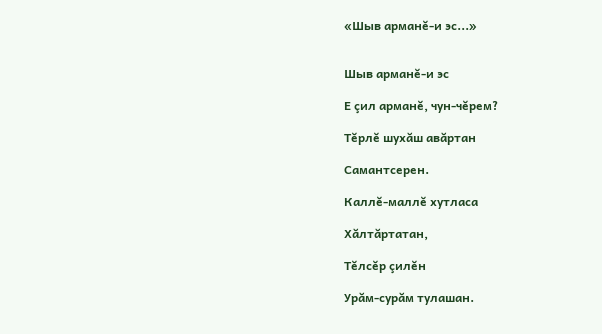«Шыв арманĕ-и эс...»


Шыв арманĕ-и эс

Е çил арманĕ, чун-чĕрем?

Тĕрлĕ шухăш авăртан

Самантсерен.

Каллĕ-маллĕ хутласа

Хăлтăртатан,

Тĕлсĕр çилĕн

Урăм-сурăм тулашан.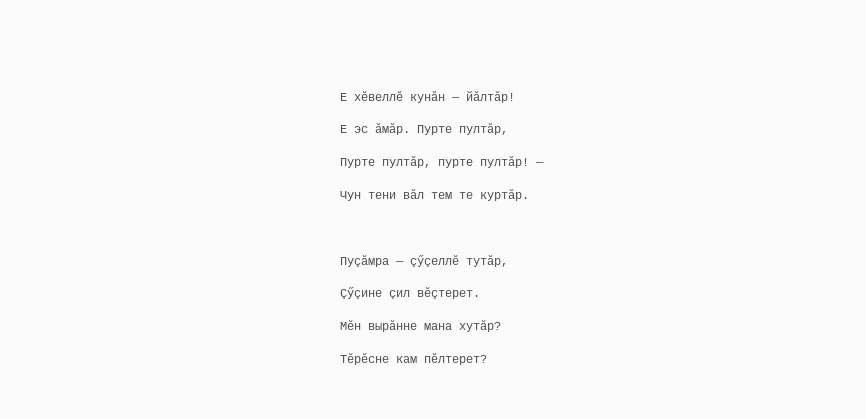Е хĕвеллĕ кунăн — йăлтăр!

Е эс ăмăр. Пурте пултăр,

Пурте пултăр, пурте пултăр! —

Чун тени вăл тем те куртăр.



Пуçăмра — çӳçеллĕ тутăр,

Çӳçине çил вĕçтерет.

Мĕн вырăнне мана хутăр?

Тĕрĕсне кам пĕлтерет?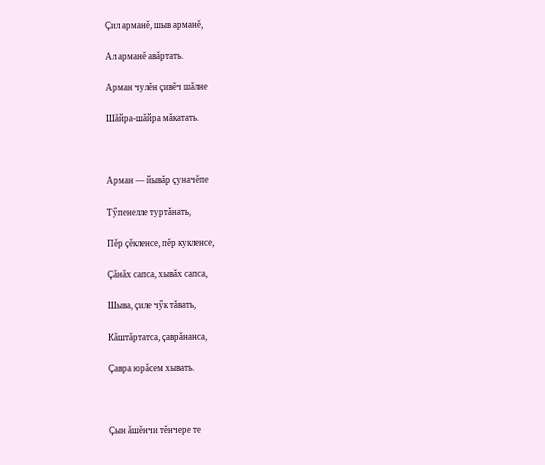Çил арманĕ, шыв арманĕ,

Ал арманĕ авăртать.

Арман чулĕн çивĕч шăлне

Шăйра-шăйра мăкатать.



Арман — йывăр çуначĕпе

Тӳпенелле туртăнать,

Пĕр çĕкленсе, пĕр кукленсе,

Çăнăх сапса, хывăх сапса,

Шыва, çиле чӳк тăвать,

Кăштăртатса, çаврăнанса,

Çавра юрăсем хывать.



Çын ăшĕнчи тĕнчере те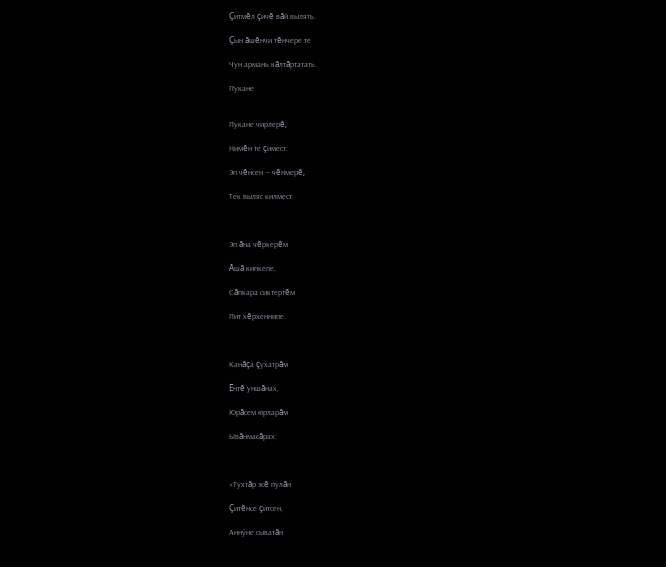Çитмĕл çичĕ вăй вылять.

Çын ăшĕнчи тĕнчере те

Чун армань кăлтăртатать.

Пукане


Пукане чирлерĕ,

Нимĕн те çимест.

Эп чĕнсен — чĕнмерĕ,

Тек выляс килмест.



Эп ăна чĕркерĕм

Ăшă кипкепе,

Сăпкара сиктертĕм

Пит хĕрхеннипе.



Канăçа çухатрăм

Ĕнтĕ уншăнах,

Юрăсем юрларăм

Ывăнмасăрах:



«Тухтăр эсĕ пулăн

Çитĕнсе çитсен,

Аннӳне сыватăн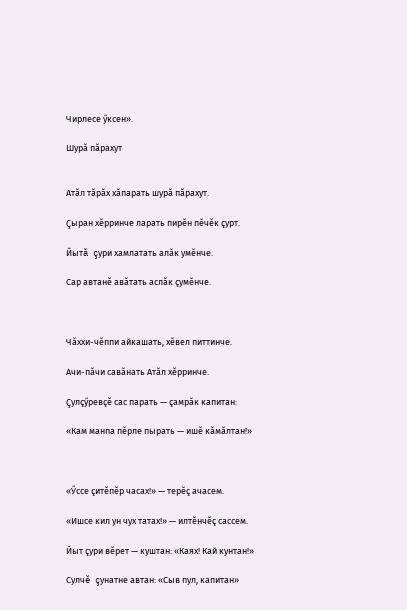Чирлесе ӳксен».

Шурă пăрахут


Атăл тăрăх хăпарать шурă пăрахут.

Çыран хĕрринче ларать пирĕн пĕчĕк çурт.

Йытă çури хамлатать алăк умĕнче.

Сар автанĕ авăтать аслăк çумĕнче.



Чăххи-чĕппи айкашать, хĕвел питтинче.

Ачи-пăчи савăнать Атăл хĕрринче.

Çулçӳревçĕ сас парать — çамрăк капитан:

«Кам манпа пĕрле пырать — ишĕ кăмăлтан!»



«Ӳссе çитĕпĕр часах!» — терĕç ачасем.

«Ишсе кил ун чух татах!» — илтĕнчĕç сассем.

Йыт çури вĕрет — куштан: «Каях! Кай кунтан!»

Сулчĕ çунатне автан: «Сыв пул, капитан»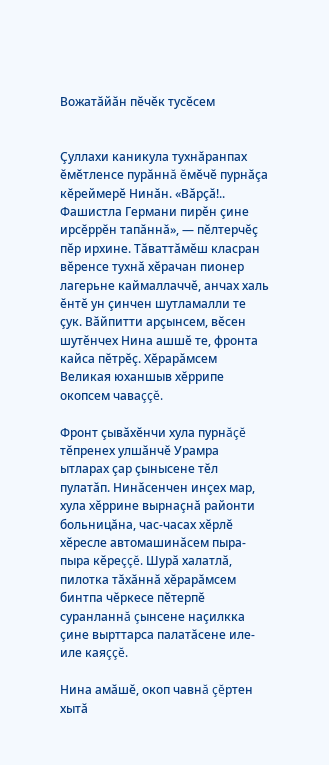Вожатăйăн пĕчĕк тусĕсем


Çуллахи каникула тухнăранпах ĕмĕтленсе пурăннă ĕмĕчĕ пурнăçа кĕреймерĕ Нинăн. «Вăрçă!.. Фашистла Германи пирĕн çине ирсĕррĕн тапăннă», — пĕлтерчĕç пĕр ирхине. Тăваттăмĕш класран вĕренсе тухнă хĕрачан пионер лагерьне каймаллаччĕ, анчах халь ĕнтĕ ун çинчен шутламалли те çук. Вăйпитти арçынсем, вĕсен шутĕнчех Нина ашшĕ те, фронта кайса пĕтрĕç. Хĕрарăмсем Великая юханшыв хĕррипе окопсем чаваççĕ.

Фронт çывăхĕнчи хула пурнăçĕ тĕпренех улшăнчĕ Урамра ытларах çар çынысене тĕл пулатăп. Нинăсенчен инçех мар, хула хĕррине вырнаçнă районти больницăна, час-часах хĕрлĕ хĕресле автомашинăсем пыра-пыра кĕреççĕ. Шурă халатлă, пилотка тăхăннă хĕрарăмсем бинтпа чĕркесе пĕтерпĕ суранланнă çынсене наçилкка çине вырттарса палатăсене иле-иле каяççĕ.

Нина амăшĕ, окоп чавнă çĕртен хытă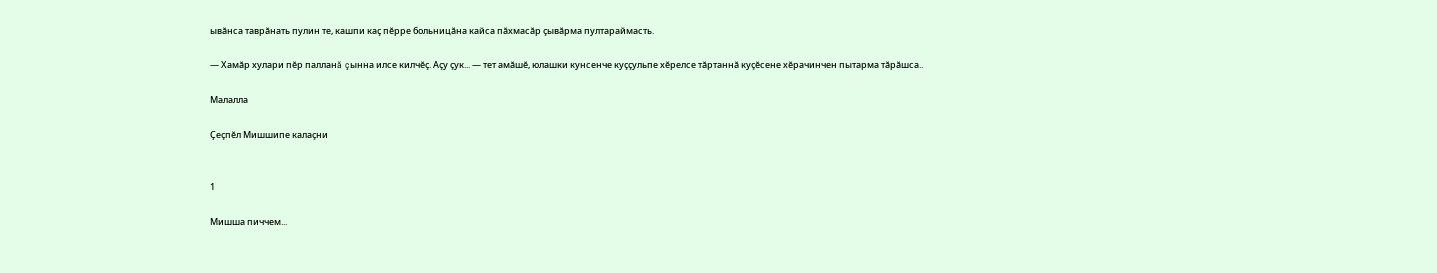ывăнса таврăнать пулин те, кашпи каç пĕрре больницăна кайса пăхмасăр çывăрма пултараймасть.

— Хамăр хулари пĕр палланă çынна илсе килчĕç. Аçу çук... — тет амăшĕ, юлашки кунсенче куççульпе хĕрелсе тăртаннă куçĕсене хĕрачинчен пытарма тăрăшса..

Малалла

Çеçпĕл Мишшипе калаçни


1

Мишша пиччем...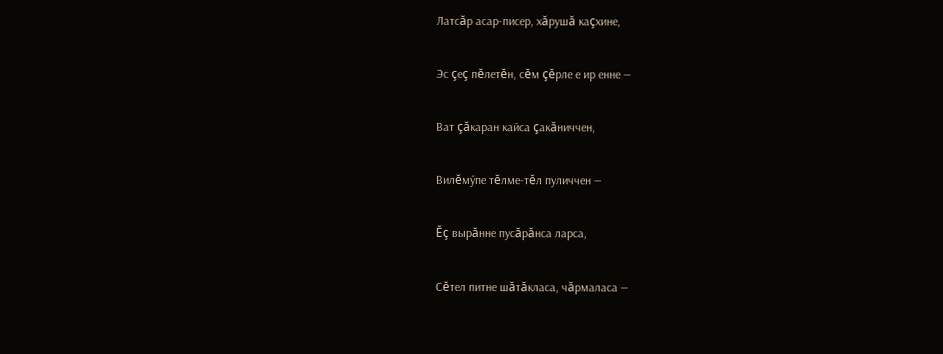Латсăр асар-писер, хăрушă каçхине,

Эс çеç пĕлетĕн, сĕм çĕрле е ир енне —

Ват çăкаран кайса çакăниччен,

Вилĕмӳпе тĕлме-тĕл пуличчен —

Ĕç вырăнне пусăрăнса ларса,

Сĕтел питне шăтăкласа, чăрмаласа —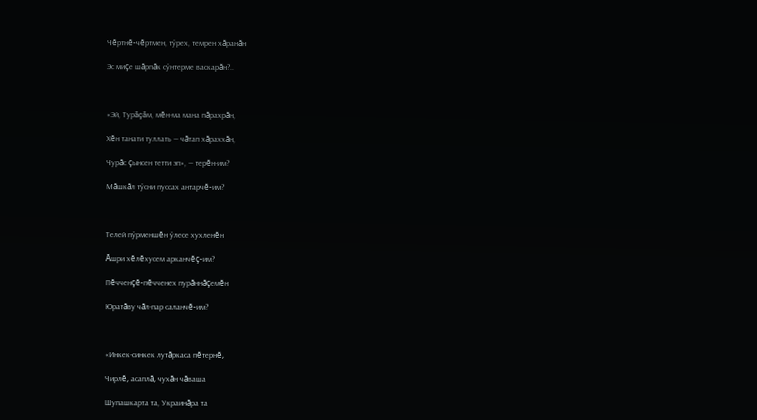Чĕртнĕ-чĕртмен, тӳрех, темрен хăранăн

Эс миçе шăрпăк сӳнтерме васкарăн?..



«Эй, Турăçăм, мĕн-ма мана пăрахрăн,

Хĕн танати туллать — чăтап хăраххăн,

Чурăс çынсен тетти эп», — терĕн-им?

Мăшкăл тӳсни пуссах антарчĕ-им?



Телей пӳрменшĕн ӳлесе хухленĕн

Ăшри хĕлĕхусем арканчĕç-им?

Пĕчченçĕ-пĕчченех пурăннăçемĕн

Юратăву чăл-пар саланчĕ-им?



«Инкек-синкек лутăркаса пĕтернĕ,

Чирлĕ, асаплă, чухăн чăваша

Шупашкарта та, Украинăра та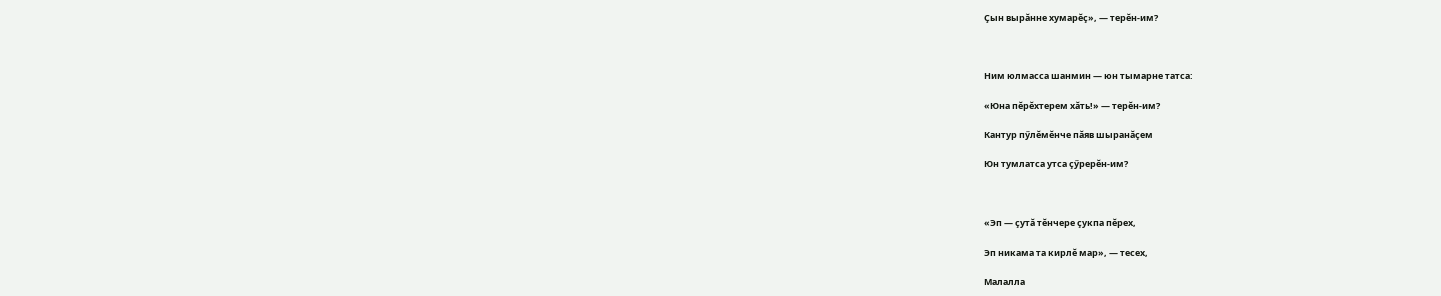Çын вырăнне хумарĕç», — терĕн-им?



Ним юлмасса шанмин — юн тымарне татса:

«Юна пĕрĕхтерем хăть!» — терĕн-им?

Кантур пӳлĕмĕнче пăяв шыранăçем

Юн тумлатса утса çӳрерĕн-им?



«Эп — çутă тĕнчере çукпа пĕрех,

Эп никама та кирлĕ мар», — тесех,

Малалла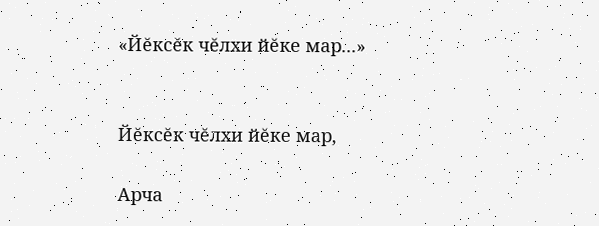«Йĕксĕк чĕлхи йĕке мар...»


Йĕксĕк чĕлхи йĕке мар,

Арча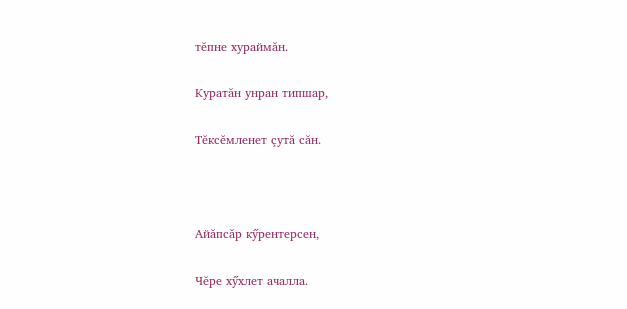тĕпне хураймăн.

Куратăн унран типшар,

Тĕксĕмленет çутă сăн.



Айăпсăр кӳрентерсен,

Чĕре хӳхлет ачалла.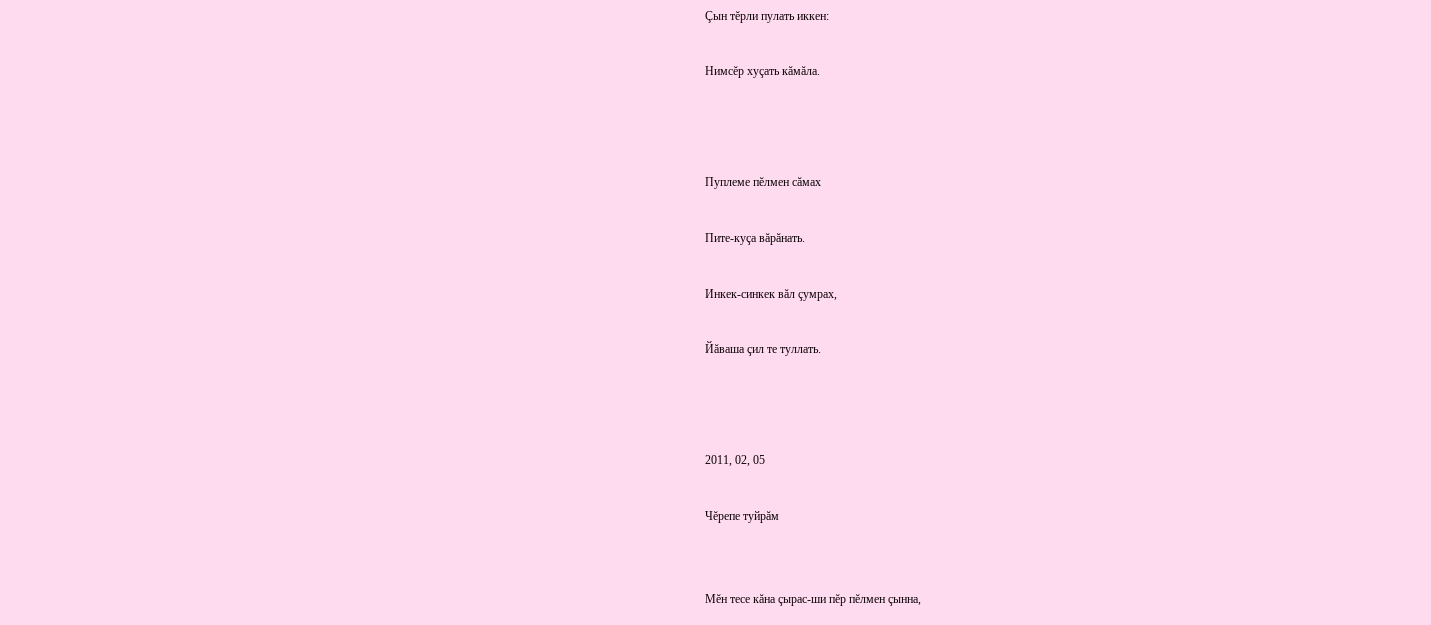Çын тĕрли пулать иккен:

Нимсĕр хуçать кăмăла.



Пуплеме пĕлмен сăмах

Пите-куçа вăрăнать.

Инкек-синкек вăл çумрах,

Йăваша çил те туллать.



2011, 02, 05

Чĕрепе туйрăм


Мĕн тесе кăна çырас-ши пĕр пĕлмен çынна,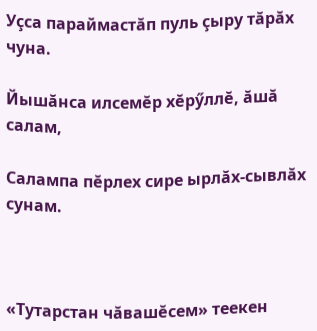Уçса параймастăп пуль çыру тăрăх чуна.

Йышăнса илсемĕр хĕрӳллĕ, ăшă салам,

Салампа пĕрлех сире ырлăх-сывлăх сунам.



«Тутарстан чăвашĕсем» теекен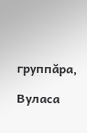группăра,

Вуласа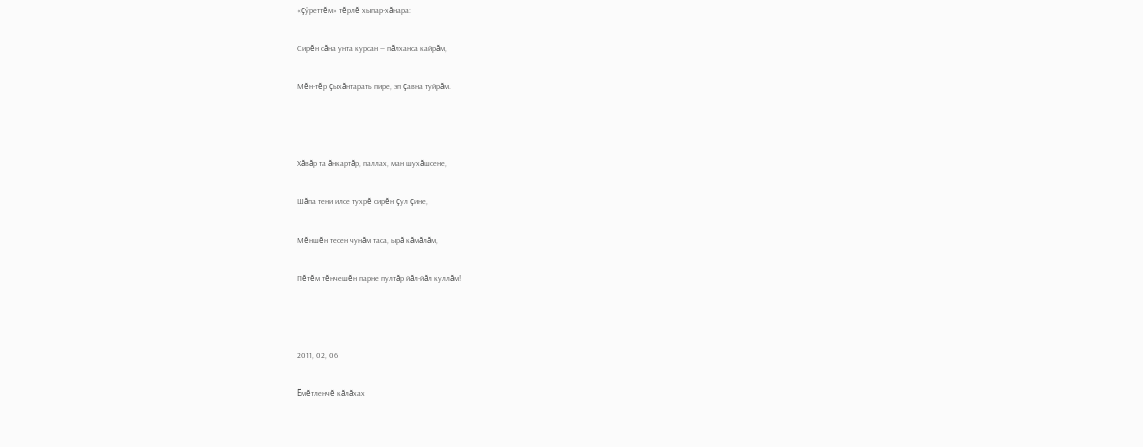«çӳреттĕм» тĕрлĕ хыпар-хăнара:

Сирĕн сăна унта курсан — пăлханса кайрăм,

Мĕн-тĕр çыхăнтарать пире, эп çавна туйрăм.



Хăвăр та ăнкартăр, паллах, ман шухăшсене,

Шăпа тени илсе тухрĕ сирĕн çул çине,

Мĕншĕн тесен чунăм таса, ырă кăмăлăм,

Пĕтĕм тĕнчешĕн парне пултăр йăл-йăл куллăм!



2011, 02, 06

Ĕмĕтленчĕ кăлăхах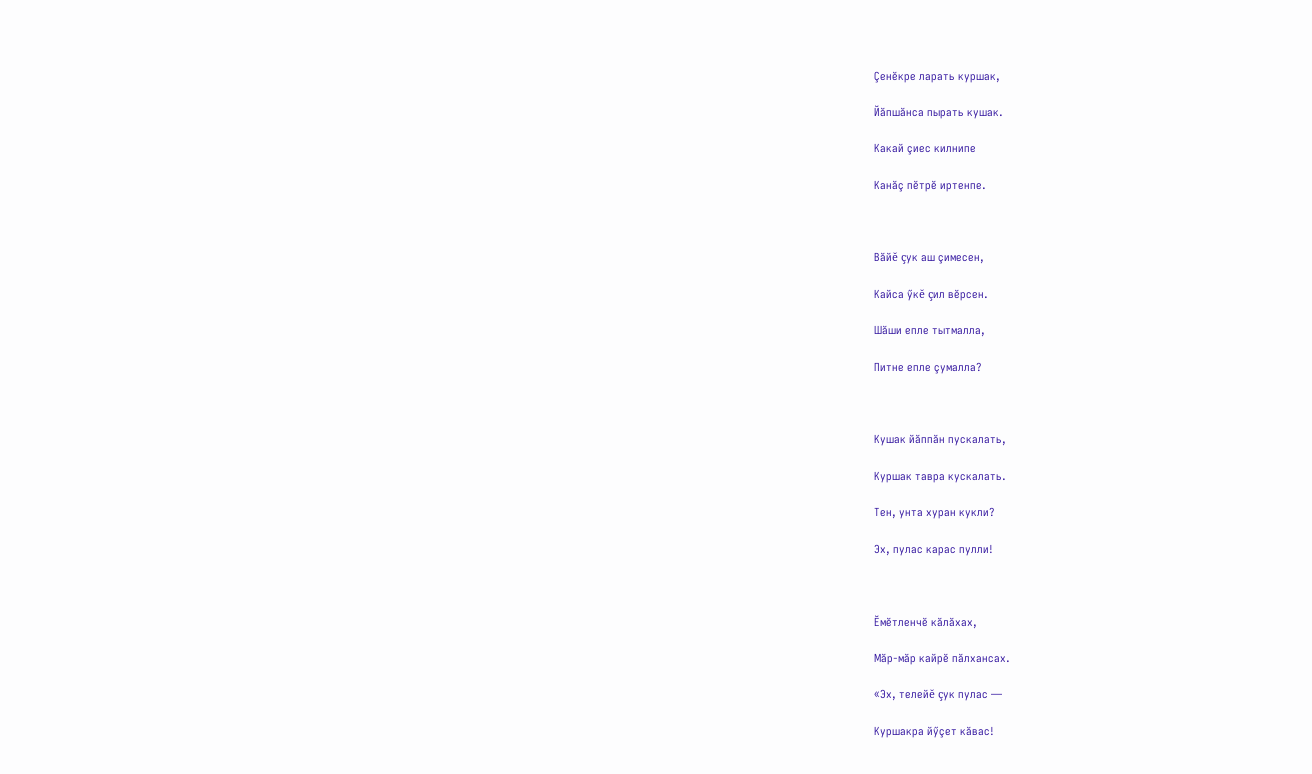Çенĕкре ларать куршак,

Йăпшăнса пырать кушак.

Какай çиес килнипе

Канăç пĕтрĕ иртенпе.



Вăйĕ çук аш çимесен,

Кайса ӳкĕ çил вĕрсен.

Шăши епле тытмалла,

Питне епле çумалла?



Кушак йăппăн пускалать,

Куршак тавра кускалать.

Тен, унта хуран кукли?

Эх, пулас карас пулли!



Ĕмĕтленчĕ кăлăхах,

Мăр-мăр кайрĕ пăлхансах.

«Эх, телейĕ çук пулас —

Куршакра йӳçет кăвас!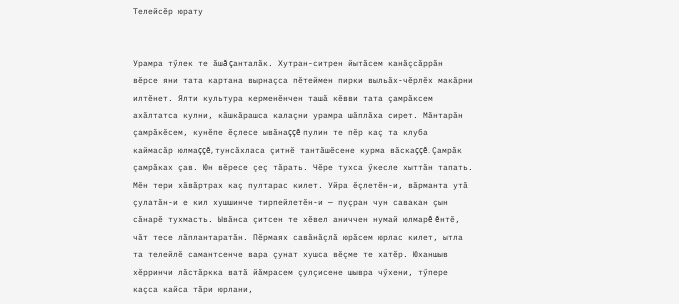Телейсĕр юрату


Урамра тӳлек те ăшă çанталăк. Хутран-ситрен йытăсем канăçсăррăн вĕрсе яни тата картана вырнаçса пĕтеймен пирки выльăх-чĕрлĕх макăрни илтĕнет. Ялти культура керменĕнчен ташă кĕвви тата çамрăксем ахăлтатса кулни, кăшкăрашса калаçни урамра шăплăха сирет. Мăнтарăн çамрăкĕсем, кунĕпе ĕçлесе ывăнаççĕ пулин те пĕр каç та клуба каймасăр юлмаççĕ, тунсăхласа çитнĕ тантăшĕсене курма вăскаççĕ. Çамрăк çамрăках çав. Юн вĕресе çеç тăрать. Чĕре тухса ӳкесле хыттăн тапать. Мĕн тери хăвăртрах каç пултарас килет. Уйра ĕçлетĕн-и, вăрманта утă çулатăн-и е кил хушшинче тирпейлетĕн-и — пуçран чун савакан çын сăнарĕ тухмасть. Ывăнса çитсен те хĕвел аниччен нумай юлмарĕ ĕнтĕ, чăт тесе лăплантаратăн. Пĕрмаях савăнăçлă юрăсем юрлас килет, ытла та телейлĕ самантсенче вара çунат хушса вĕçме те хатĕр. Юханшыв хĕрринчи лăстăркка ватă йăмрасем çулçисене шывра чӳхени, тӳпере каçса кайса тăри юрлани,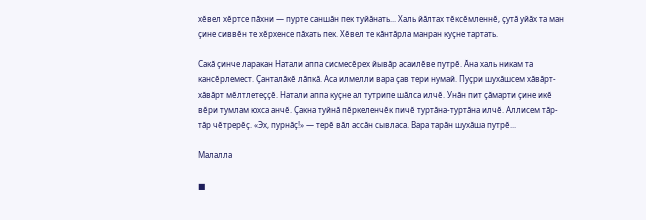хĕвел хĕртсе пăхни — пурте саншăн пек туйăнать... Халь йăлтах тĕксĕмленнĕ, çутă уйăх та ман çине сиввĕн те хĕрхенсе пăхать пек. Хĕвел те кăнтăрла манран куçне тартать.

Сакă çинче ларакан Натали аппа сисмесĕрех йывăр асаилĕве путрĕ. Ăна халь никам та кансĕрлемест. Çанталăкĕ лăпкă. Аса илмелли вара çав тери нумай. Пуçри шухăшсем хăвăрт-хăвăрт мĕлтлетеççĕ. Натали аппа куçне ал тутрипе шăлса илчĕ. Унăн пит çăмарти çине икĕ вĕри тумлам юхса анчĕ. Çакна туйнă пĕркеленчĕк пичĕ туртăна-туртăна илчĕ. Аллисем тăр-тăр чĕтрерĕç. «Эх, пурнăç!» — терĕ вăл ассăн сывласа. Вара тарăн шухăша путрĕ...

Малалла

■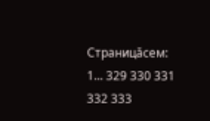Страницăсем: 1... 329 330 331 332 333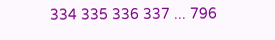334 335 336 337 ... 796